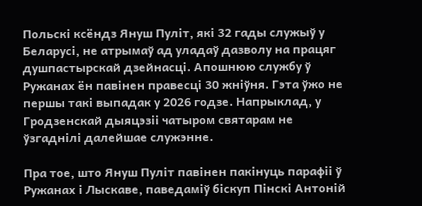Польскі ксёндз Януш Пуліт, які 32 гады служыў у Беларусі, не атрымаў ад уладаў дазволу на працяг душпастырскай дзейнасці. Апошнюю службу ў Ружанах ён павінен правесці 30 жніўня. Гэта ўжо не першы такі выпадак у 2026 годзе. Напрыклад, у Гродзенскай дыяцэзіі чатыром святарам не ўзгаднілі далейшае служэнне.

Пра тое, што Януш Пуліт павінен пакінуць парафіі ў Ружанах і Лыскаве, паведаміў біскуп Пінскі Антоній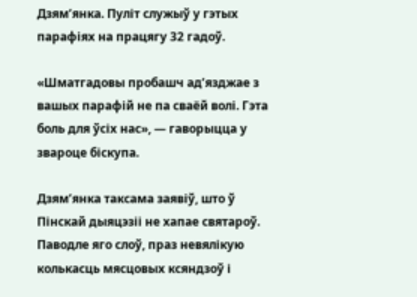Дзям’янка. Пуліт служыў у гэтых парафіях на працягу 32 гадоў.

«Шматгадовы пробашч ад’язджае з вашых парафій не па сваёй волі. Гэта боль для ўсіх нас», — гаворыцца у звароце біскупа.

Дзям’янка таксама заявіў, што ў Пінскай дыяцэзіі не хапае святароў. Паводле яго слоў, праз невялікую колькасць мясцовых ксяндзоў і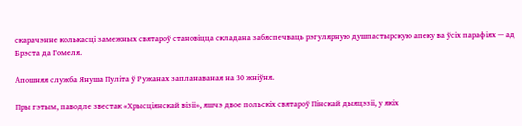скарачэнне колькасці замежных святароў становіцца складана забяспечваць рэгулярную душпастырскую апеку ва ўсіх парафіях — ад Брэста да Гомеля.

Апошняя служба Януша Пуліта ў Ружанах запланаваная на 30 жніўня.

Пры гэтым, паводле звестак «Хрысціянскай візіі», яшчэ двое польскіх святароў Пінскай дыяцэзіі, у якіх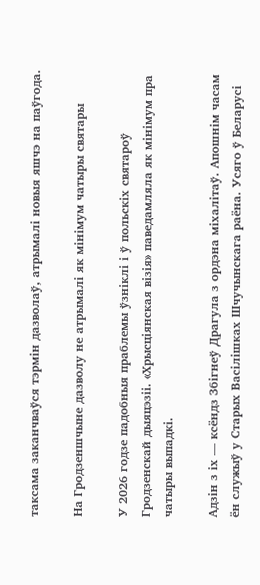таксама заканчваўся тэрмін дазволаў, атрымалі новыя яшчэ на паўгода.

На Гродзеншчыне дазволу не атрымалі як мінімум чатыры святары

У 2026 годзе падобныя праблемы ўзніклі і ў польскіх святароў Гродзенскай дыяцэзіі. «Хрысціянская візія» паведамляла як мінімум пра чатыры выпадкі.

Адзін з іх — ксёндз Збігнеў Драгула з ордэна міхалітаў. Апошнім часам ён служыў у Старых Васілішках Шчучынскага раёна. Усяго ў Беларусі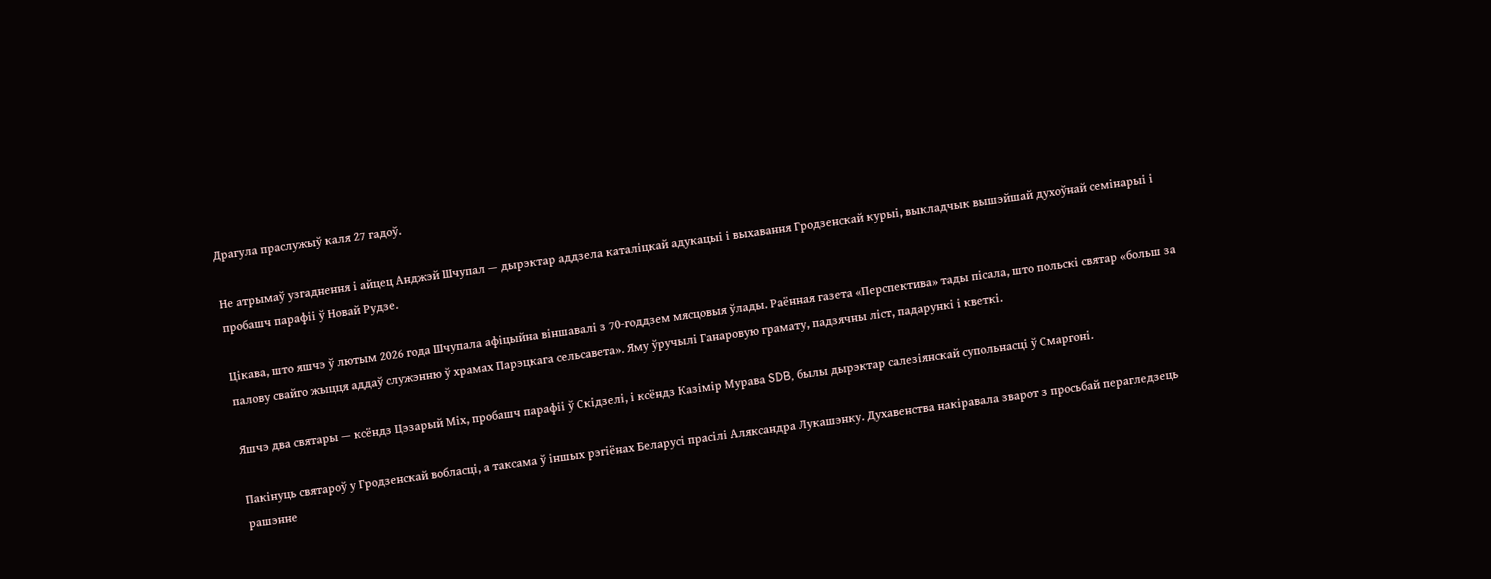Драгула праслужыў каля 27 гадоў.

Не атрымаў узгаднення і айцец Анджэй Шчупал — дырэктар аддзела каталіцкай адукацыі і выхавання Гродзенскай курыі, выкладчык вышэйшай духоўнай семінарыі і пробашч парафіі ў Новай Рудзе.

Цікава, што яшчэ ў лютым 2026 года Шчупала афіцыйна віншавалі з 70-годдзем мясцовыя ўлады. Раённая газета «Перспектива» тады пісала, што польскі святар «больш за палову свайго жыцця аддаў служэнню ў храмах Парэцкага сельсавета». Яму ўручылі Ганаровую грамату, падзячны ліст, падарункі і кветкі.

Яшчэ два святары — ксёндз Цэзарый Міх, пробашч парафіі ў Скідзелі, і ксёндз Казімір Мурава SDB, былы дырэктар салезіянскай супольнасці ў Смаргоні.

Пакінуць святароў у Гродзенскай вобласці, а таксама ў іншых рэгіёнах Беларусі прасілі Аляксандра Лукашэнку. Духавенства накіравала зварот з просьбай перагледзець рашэнне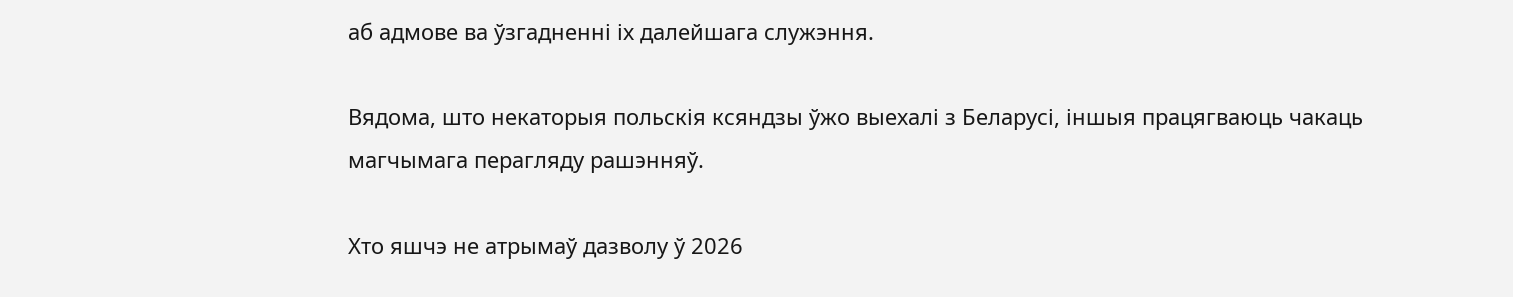аб адмове ва ўзгадненні іх далейшага служэння.

Вядома, што некаторыя польскія ксяндзы ўжо выехалі з Беларусі, іншыя працягваюць чакаць магчымага перагляду рашэнняў.

Хто яшчэ не атрымаў дазволу ў 2026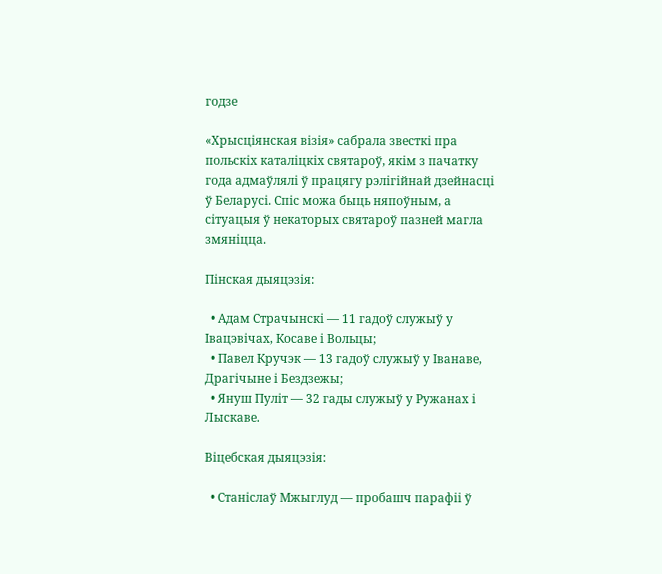годзе

«Хрысціянская візія» сабрала звесткі пра польскіх каталіцкіх святароў, якім з пачатку года адмаўлялі ў працягу рэлігійнай дзейнасці ў Беларусі. Спіс можа быць няпоўным, а сітуацыя ў некаторых святароў пазней магла змяніцца.

Пінская дыяцэзія:

  • Адам Страчынскі — 11 гадоў служыў у Івацэвічах, Косаве і Вольцы;
  • Павел Кручэк — 13 гадоў служыў у Іванаве, Драгічыне і Бездзежы;
  • Януш Пуліт — 32 гады служыў у Ружанах і Лыскаве.

Віцебская дыяцэзія:

  • Станіслаў Мжыглуд — пробашч парафіі ў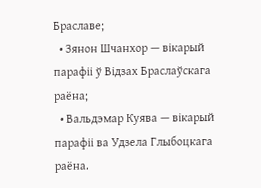Браславе;
  • Зянон Шчанхор — вікарый парафіі ў Відзах Браслаўскага раёна;
  • Вальдэмар Куява — вікарый парафіі ва Удзела Глыбоцкага раёна.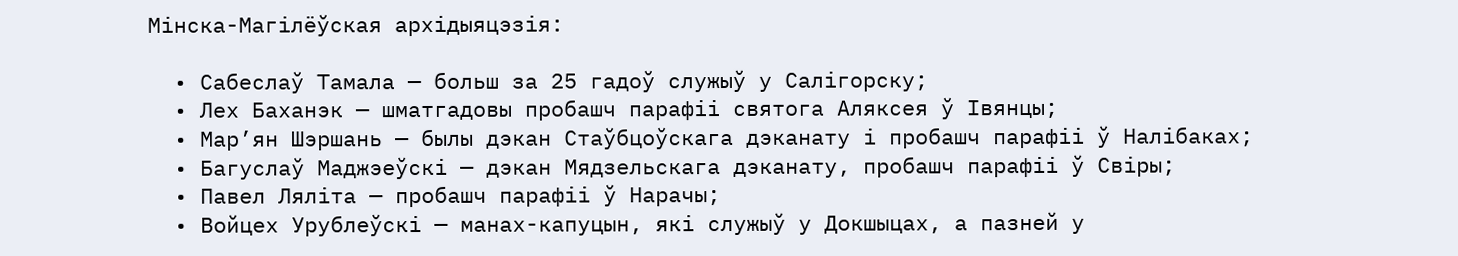Мінска-Магілёўская архідыяцэзія:

  • Сабеслаў Тамала — больш за 25 гадоў служыў у Салігорску;
  • Лех Баханэк — шматгадовы пробашч парафіі святога Аляксея ў Івянцы;
  • Мар’ян Шэршань — былы дэкан Стаўбцоўскага дэканату і пробашч парафіі ў Налібаках;
  • Багуслаў Маджэеўскі — дэкан Мядзельскага дэканату, пробашч парафіі ў Свіры;
  • Павел Ляліта — пробашч парафіі ў Нарачы;
  • Войцех Урублеўскі — манах-капуцын, які служыў у Докшыцах, а пазней у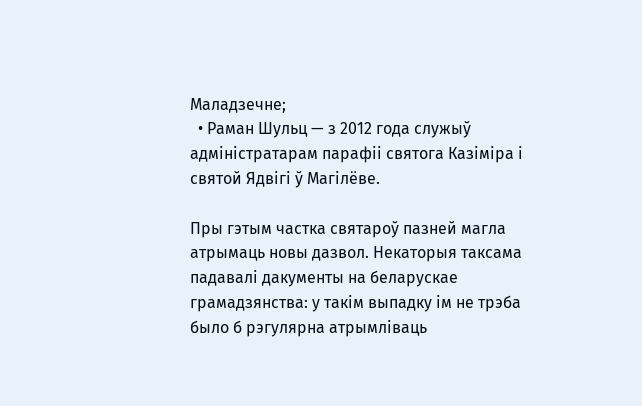Маладзечне;
  • Раман Шульц — з 2012 года служыў адміністратарам парафіі святога Казіміра і святой Ядвігі ў Магілёве.

Пры гэтым частка святароў пазней магла атрымаць новы дазвол. Некаторыя таксама падавалі дакументы на беларускае грамадзянства: у такім выпадку ім не трэба было б рэгулярна атрымліваць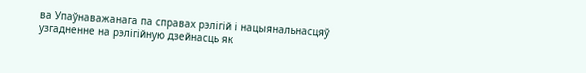ва Упаўнаважанага па справах рэлігій і нацыянальнасцяў узгадненне на рэлігійную дзейнасць як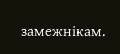замежнікам.